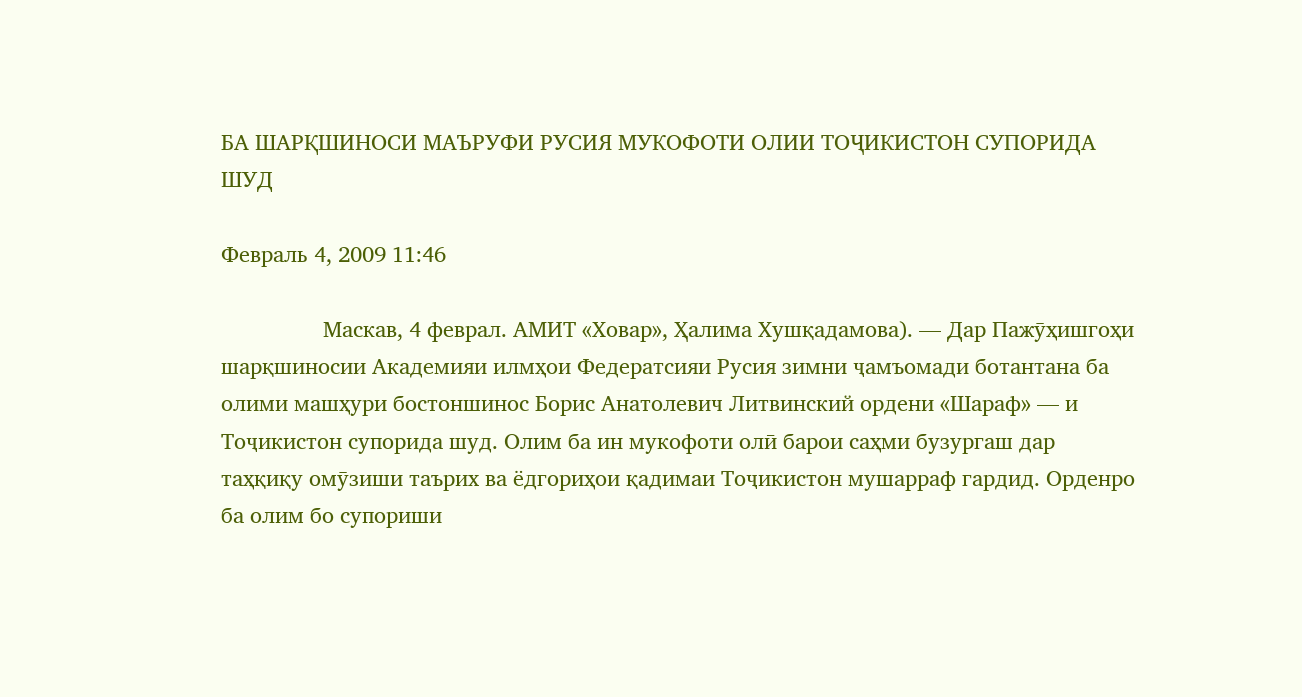БА ШАРҚШИНОСИ МАЪРУФИ РУСИЯ МУКОФОТИ ОЛИИ ТОҶИКИСТОН СУПОРИДА ШУД

Февраль 4, 2009 11:46

                 Маскав, 4 феврал. АМИТ «Ховар», Ҳалима Хушқадамова). — Дар Пажӯҳишгоҳи шарқшиносии Академияи илмҳои Федератсияи Русия зимни ҷамъомади ботантана ба олими машҳури бостоншинос Борис Анатолевич Литвинский ордени «Шараф» — и Тоҷикистон супорида шуд. Олим ба ин мукофоти олӣ барои саҳми бузургаш дар таҳқиқу омӯзиши таърих ва ёдгориҳои қадимаи Тоҷикистон мушарраф гардид. Орденро ба олим бо супориши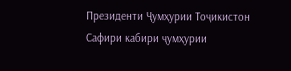Президенти Ҷумҳурии Тоҷикистон Сафири кабири ҷумҳурии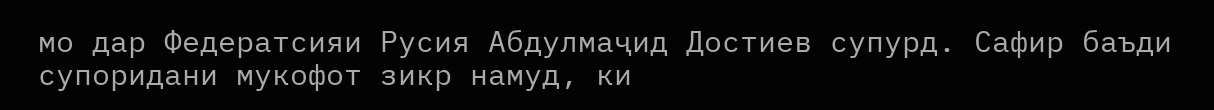мо дар Федератсияи Русия Абдулмаҷид Достиев супурд. Сафир баъди супоридани мукофот зикр намуд, ки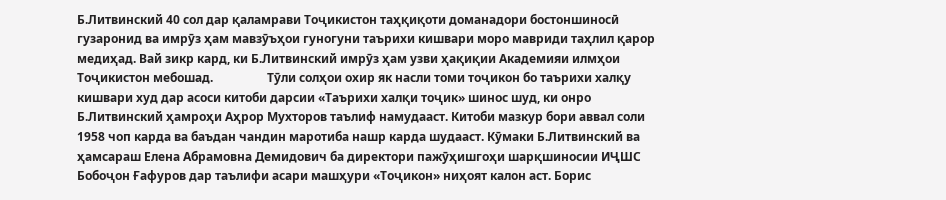Б.Литвинский 40 сол дар қаламрави Тоҷикистон таҳқиқоти доманадори бостоншиносӣ гузаронид ва имрӯз ҳам мавзӯъҳои гуногуни таърихи кишвари моро мавриди таҳлил қарор медиҳад. Вай зикр кард, ки Б.Литвинский имрӯз ҳам узви ҳақиқии Академияи илмҳои Тоҷикистон мебошад.                  Тӯли солҳои охир як насли томи тоҷикон бо таърихи халқу кишвари худ дар асоси китоби дарсии «Таърихи халқи тоҷик» шинос шуд, ки онро Б.Литвинский ҳамроҳи Аҳрор Мухторов таълиф намудааст. Китоби мазкур бори аввал соли 1958 чоп карда ва баъдан чандин маротиба нашр карда шудааст. Кӯмаки Б.Литвинский ва ҳамсараш Елена Абрамовна Демидович ба директори пажӯҳишгоҳи шарқшиносии ИҶШС Бобоҷон Ғафуров дар таълифи асари машҳури «Тоҷикон» ниҳоят калон аст. Борис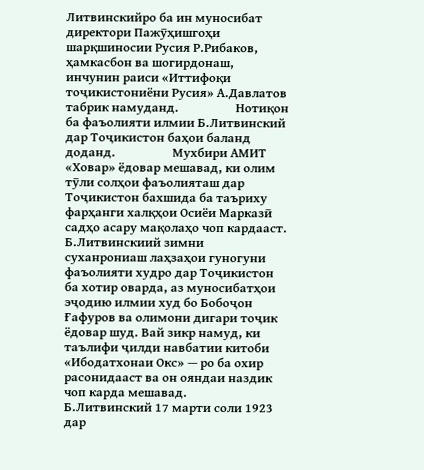Литвинскийро ба ин муносибат директори Пажӯҳишгоҳи шарқшиносии Русия Р.Рибаков, ҳамкасбон ва шогирдонаш, инчунин раиси «Иттифоқи тоҷикистониёни Русия» А.Давлатов табрик намуданд.                   Нотиқон ба фаъолияти илмии Б.Литвинский дар Тоҷикистон баҳои баланд доданд.                   Мухбири АМИТ «Ховар» ёдовар мешавад, ки олим тӯли солҳои фаъолияташ дар Тоҷикистон бахшида ба таъриху фарҳанги халқҳои Осиёи Марказӣ садҳо асару мақолаҳо чоп кардааст.                   Б.Литвинскиий зимни суханрониаш лаҳзаҳои гуногуни фаъолияти худро дар Тоҷикистон ба хотир оварда, аз муносибатҳои эҷодию илмии худ бо Бобоҷон Ғафуров ва олимони дигари тоҷик ёдовар шуд. Вай зикр намуд, ки таълифи ҷилди навбатии китоби «Ибодатхонаи Окс» — ро ба охир расонидааст ва он ояндаи наздик чоп карда мешавад.                    Б.Литвинский 17 марти соли 1923 дар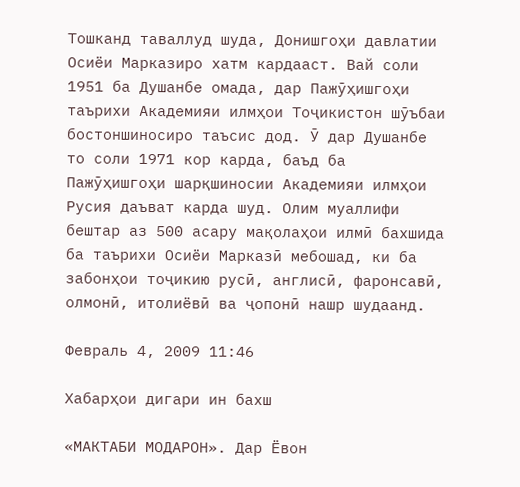Тошканд таваллуд шуда, Донишгоҳи давлатии Осиёи Марказиро хатм кардааст. Вай соли 1951 ба Душанбе омада, дар Пажӯҳишгоҳи таърихи Академияи илмҳои Тоҷикистон шӯъбаи бостоншиносиро таъсис дод. Ӯ дар Душанбе то соли 1971 кор карда, баъд ба Пажӯҳишгоҳи шарқшиносии Академияи илмҳои Русия даъват карда шуд. Олим муаллифи бештар аз 500 асару мақолаҳои илмӣ бахшида ба таърихи Осиёи Марказӣ мебошад, ки ба забонҳои тоҷикию русӣ, англисӣ, фаронсавӣ, олмонӣ, итолиёвӣ ва ҷопонӣ нашр шудаанд.

Февраль 4, 2009 11:46

Хабарҳои дигари ин бахш

«МАКТАБИ МОДАРОН». Дар Ёвон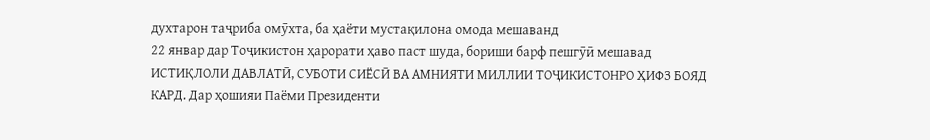духтарон таҷриба омӯхта, ба ҳаёти мустақилона омода мешаванд
22 январ дар Тоҷикистон ҳарорати ҳаво паст шуда, бориши барф пешгӯӣ мешавад
ИСТИҚЛОЛИ ДАВЛАТӢ, СУБОТИ СИЁСӢ ВА АМНИЯТИ МИЛЛИИ ТОҶИКИСТОНРО ҲИФЗ БОЯД КАРД. Дар ҳошияи Паёми Президенти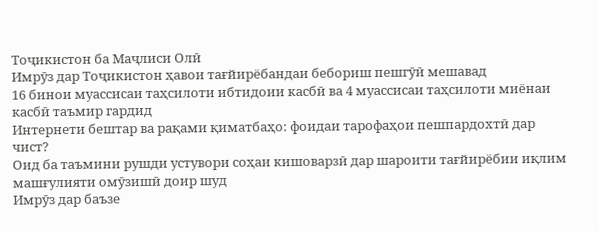Тоҷикистон ба Маҷлиси Олӣ
Имрӯз дар Тоҷикистон ҳавои тағйирёбандаи бебориш пешгӯӣ мешавад
16 бинои муассисаи таҳсилоти ибтидоии касбӣ ва 4 муассисаи таҳсилоти миёнаи касбӣ таъмир гардид
Интернети бештар ва рақами қиматбаҳо: фоидаи тарофаҳои пешпардохтӣ дар чист?
Оид ба таъмини рушди устувори соҳаи кишоварзӣ дар шароити тағйирёбии иқлим машғулияти омӯзишӣ доир шуд
Имрӯз дар баъзе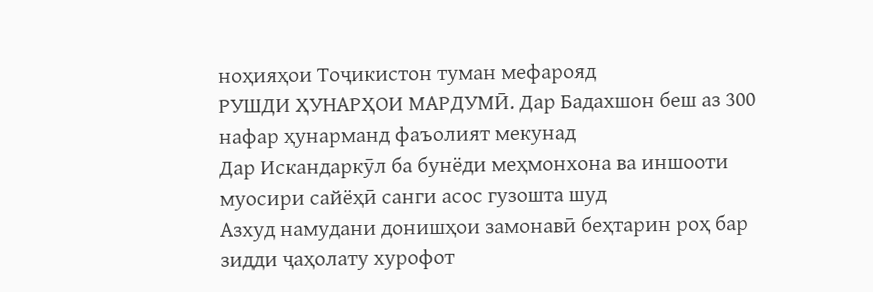ноҳияҳои Тоҷикистон туман мефарояд
РУШДИ ҲУНАРҲОИ МАРДУМӢ. Дар Бадахшон беш аз 300 нафар ҳунарманд фаъолият мекунад
Дар Искандаркӯл ба бунёди меҳмонхона ва иншооти муосири сайёҳӣ санги асос гузошта шуд
Азхуд намудани донишҳои замонавӣ беҳтарин роҳ бар зидди ҷаҳолату хурофот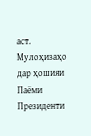аст. Мулоҳизаҳо дар ҳошияи Паёми Президенти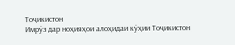Тоҷикистон
Имрӯз дар ноҳияҳои алоҳидаи кӯҳии Тоҷикистон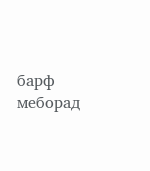барф меборад